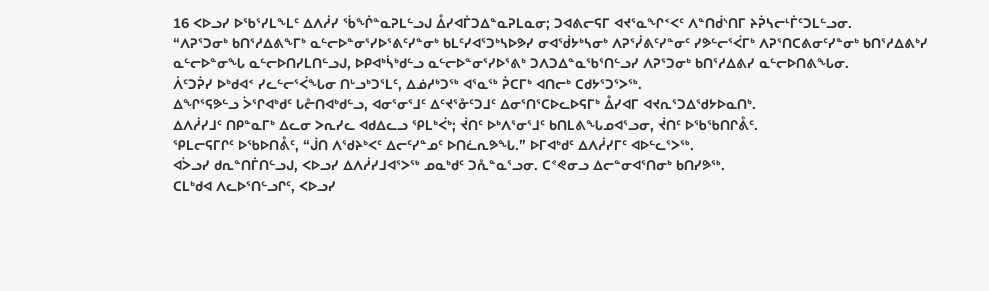16 ᐸᐅᓗᓯ ᐅᖃᕐᓯᒪᖕᒪᑦ ᐃᐱᓲᓯ ᖄᖐᓐᓇᕈᒪᓪᓗᒍ ᐂᓯᐊᒦᑐᐃᓐᓇᕈᒪᓇᓂ; ᑐᐊᕕᓕᕋᒥ ᐊᔪᕐᓇᖏᑉᐸᑦ ᐱᓐᑎᑰᔅᑎᒥ ᔨᕉᓴᓕᒻᒦᑦᑐᒪᓪᓗᓂ.
“ᐱᕈᕐᑐᓂᒃ ᑲᑎᕐᓱᐃᕕᖕᒥᒃ ᓇᓪᓕᐅᓐᓂᕐᓯᐅᕐᕕᑦᓯᓐᓂᒃ ᑲᒪᑦᓯᐊᕐᑐᒃᓴᐅᕗᓯ ᓂᐊᖂᔭᒃᓴᓂᒃ ᐱᕈᕐᓰᕕᑦᓯᓐᓂᑦ ᓯᕗᓪᓕᕐᐹᒥᒃ ᐱᕈᕐᑎᑕᕕᓂᑦᓯᓐᓂᒃ ᑲᑎᕐᓱᐃᕕᒃᓯ ᓇᓪᓕᐅᓐᓂᖓ ᓇᓪᓕᐅᑎᓯᒪᑎᓪᓗᒍ, ᐅᑭᐊᒃᓵᒃᑯᓪᓗ ᓇᓪᓕᐅᓐᓂᕐᓯᐅᕐᕕᒃ ᑐᐱᑐᐃᓐᓇᖃᕐᑎᓪᓗᓯ ᐱᕈᕐᑐᓂᒃ ᑲᑎᕐᓱᐃᕕᓯ ᓇᓪᓕᐅᑎᕕᖓᓂ.
ᐲᑦᑐᕉᓯ ᐅᒃᑯᐊᑉ ᓯᓚᓪᓕᕐᐹᖓᓂ ᑎᒡᓗᒃᑐᕐᒪᑦ, ᐃᓅᓱᒃᑐᖅ ᐊᕐᓇᖅ ᕉᑕᒥᒃ ᐊᑎᓕᒃ ᑕᑯᔭᕐᑐᕐᐳᖅ.
ᐃᖏᕐᕋᕗᓪᓗ ᐴᕐᒋᐊᒃᑯᑦ ᒐᓔᑎᐊᒃᑯᓪᓗ, ᐊᓂᕐᓂᕐᒧᑦ ᐃᑦᔪᕐᓁᑦᑐᒧᑦ ᐃᓂᕐᑎᕐᑕᐅᓚᐅᕋᒥᒃ ᐂᓯᐊᒥ ᐊᔪᕆᕐᑐᐃᖁᔭᐅᓇᑎᒃ.
ᐃᐱᓲᓯᒧᑦ ᑎᑭᓐᓇᒥᒃ ᐃᓚᓂ ᐳᕆᓯᓚ ᐊᑯᐃᓚᓗ ᕿᒪᒃᐹᒃ; ᔫᑎᑦ ᐅᒃᐱᕐᓂᕐᒧᑦ ᑲᑎᒪᕕᖓᓄᐊᕐᓗᓂ, ᔫᑎᑦ ᐅᖃᖃᑎᒋᕔᑦ.
ᕿᒪᓕᕋᒥᒋᑦ ᐅᖃᐅᑎᕔᑦ, “ᒎᑎ ᐱᖁᔨᒃᐸᑦ ᐃᓕᑦᓯᓐᓄᑦ ᐅᑎᓛᕆᕗᖓ.” ᐅᒥᐊᒃᑯᑦ ᐃᐱᓲᓯᒥᑦ ᐊᐅᓪᓚᕐᐳᖅ.
ᐊᐴᓗᓯ ᑯᕆᓐᑎᒦᑎᓪᓗᒍ, ᐸᐅᓗᓯ ᐃᐱᓲᓯᒧᐊᕐᐳᖅ ᓄᓇᒃᑯᑦ ᑐᕅᓐᓇᕐᓗᓂ. ᑕᕝᕙᓂᓗ ᐃᓕᓐᓂᐊᕐᑎᓂᒃ ᑲᑎᓯᕗᖅ.
ᑕᒪᒃᑯᐊ ᐱᓚᐅᕐᑎᓪᓗᒋᑦ, ᐸᐅᓗᓯ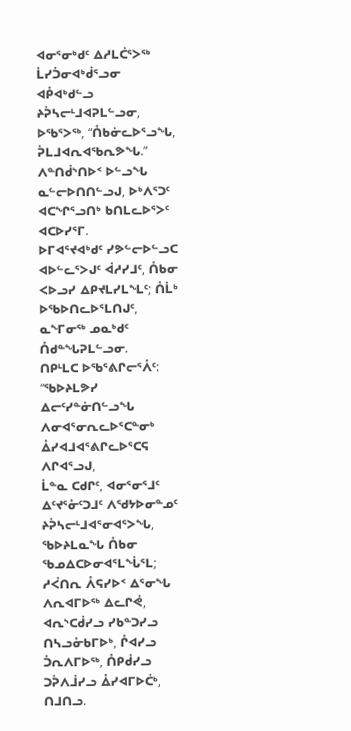ᐊᓂᕐᓂᒃᑯᑦ ᐃᓱᒪᑖᕐᐳᖅ ᒫᓯᑑᓂᐊᒃᑰᕐᓗᓂ ᐊᑬᐊᒃᑯᓪᓗ ᔨᕉᓴᓕᒻᒧᐊᕈᒪᓪᓗᓂ, ᐅᖃᕐᐳᖅ, “ᑍᑲᓃᓚᐅᕐᓗᖓ, ᕉᒪᒧᐊᕆᐊᖃᕆᕗᖓ.”
ᐱᓐᑎᑰᔅᑎᐅᑉ ᐅᓪᓗᖓ ᓇᓪᓕᐅᑎᑎᓪᓗᒍ, ᐅᒃᐱᕐᑐᑦ ᐊᑕᖏᕐᓗᑎᒃ ᑲᑎᒪᓚᐅᕐᐳᑦ ᐊᑕᐅᓯᕐᒥ.
ᐅᒥᐊᕐᔪᐊᒃᑯᑦ ᓯᕗᓪᓕᐅᓪᓗᑕ ᐊᐅᓪᓚᕐᐳᒍᑦ ᐋᓱᓯᒧᑦ, ᑍᑲᓂ ᐸᐅᓗᓯ ᐃᑭᔪᒪᓯᒪᖕᒪᑦ; ᑍᒫᒃ ᐅᖃᐅᑎᓚᐅᕐᒪᑎᒍᑦ, ᓇᖕᒥᓂᖅ ᓄᓇᒃᑯᑦ ᑍᑯᓐᖓᕈᒪᓪᓗᓂ.
ᑎᑭᒻᒪᑕ ᐅᖃᕐᕕᒋᓕᕐᐰᑦ: “ᖃᐅᔨᒪᕗᓯ ᐃᓕᑦᓯᓐᓃᑎᓪᓗᖓ ᐱᓂᐊᕐᓂᕆᓚᐅᕐᑕᓐᓂᒃ ᐂᓯᐊᒧᐊᕐᕕᒋᓚᐅᕐᑕᕋ ᐱᒋᐊᕐᓗᒍ,
ᒫᓐᓇ ᑕᑯᒋᑦ, ᐊᓂᕐᓂᕐᒧᑦ ᐃᑦᔪᕐᓁᑦᑐᒧᑦ ᐱᖁᔭᐅᓂᓐᓄᑦ ᔨᕉᓴᓕᒻᒧᐊᕐᓂᐊᕐᐳᖓ, ᖃᐅᔨᒪᓇᖓ ᑍᑲᓂ ᖃᓄᐃᑕᐅᓂᐊᕐᒪᖔᕐᒪ;
ᓱᐹᑎᕆ ᐰᕋᓯᐅᑉ ᐃᕐᓂᖓ ᐱᕆᐊᒥᐅᖅ ᐃᓚᒋᕚ, ᐊᕆᔅᑕᑰᓯᓗ ᓯᑲᓐᑐᓯᓗ ᑎᓴᓗᓁᑲᒥᐅᒃ, ᒊᐊᓯᓗ ᑑᕆᐱᒥᐅᖅ, ᑍᑭᑰᓯᓗ ᑐᕉᐱᒨᓯᓗ ᐂᓯᐊᒥᐅᑖᒃ, ᑎᒧᑎᓗ.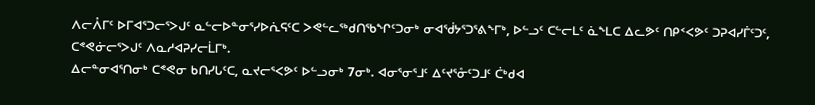ᐱᓕᐰᒥᑦ ᐅᒥᐊᕐᑐᓕᕐᐳᒍᑦ ᓇᓪᓕᐅᓐᓂᕐᓯᐅᕇᕋᑦᑕ ᐳᕙᓪᓚᖅᑯᑎᖃᖏᑦᑐᓂᒃ ᓂᐊᖂᔭᕐᑐᕐᕕᖕᒥᒃ, ᐅᓪᓗᑦ ᑕᓪᓕᒪᑦ ᓈᖕᒪᑕ ᐃᓚᕗᑦ ᑎᑭᑉᐸᕗᑦ ᑐᕈᐊᓯᒦᑦᑐᑦ, ᑕᕝᕙᓃᓕᕐᐳᒍᑦ ᐱᓇᓱᐊᕈᓯᓕᒫᒥᒃ.
ᐃᓕᓐᓂᐊᕐᑎᓂᒃ ᑕᕝᕙᓂ ᑲᑎᓯᒐᑦᑕ, ᓇᔪᓕᕐᐸᕗᑦ ᐅᓪᓗᓂᒃ 7ᓂᒃ. ᐊᓂᕐᓂᕐᒧᑦ ᐃᑦᔪᕐᓁᑦᑐᒧᑦ ᑖᒃᑯᐊ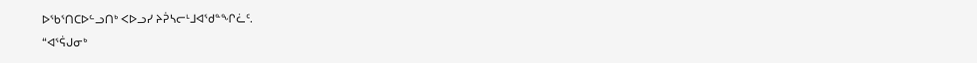ᐅᖃᕐᑎᑕᐅᓪᓗᑎᒃ ᐸᐅᓗᓯ ᔨᕉᓴᓕᒻᒧᐊᖁᓐᖏᓛᑦ.
“ᐊᕐᕌᒍᓂᒃ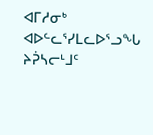ᐊᒥᓱᓂᒃ ᐊᐅᓪᓚᕐᓯᒪᓚᐅᕐᓗᖓ ᔨᕉᓴᓕᒻᒧᑦ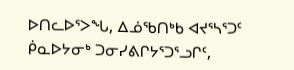ᐅᑎᓚᐅᕐᐳᖓ, ᐃᓅᖃᑎᒃᑲ ᐊᔪᕐᓴᕐᑐᑦ ᑮᓇᐅᔭᓂᒃ ᑐᓂᓯᕕᒋᔭᕐᑐᕐᓗᒋᑦ,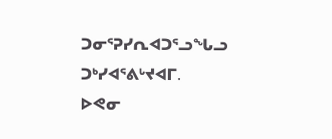ᑐᓂᕐᕈᓯᕆᐊᑐᕐᓗᖓᓗ ᑐᒃᓯᐊᕐᕕᒡᔪᐊᒥ.
ᐅᕙᓂ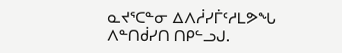ᓇᔪᕐᑕᓐᓂ ᐃᐱᓲᓯᒦᑦᓱᒪᕗᖓ ᐱᓐᑎᑰᓯᑎ ᑎᑭᓪᓗᒍ.